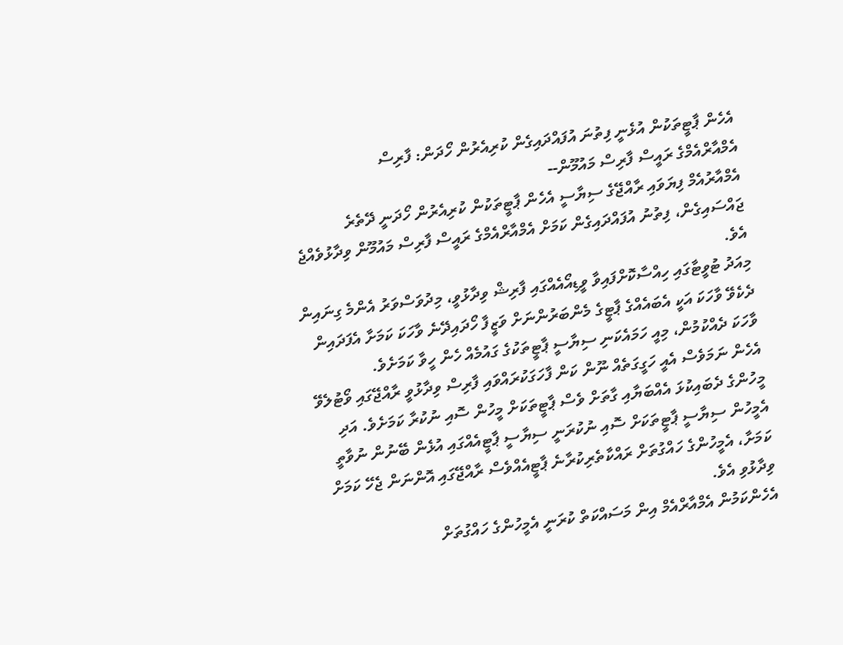އެހެން ޕާޓީތަކުން އުޅެނީ ފިތުނަ އުފައްދައިގެން ކުރިއެރުން ހޯދަން: ފާރިސް
އެމްއާރްއެމްގެ ރައީސް ފާރިސް މައުމޫން--
އެމްއާރުއެމް ފިޔަވައި ރާއްޖޭގެ ސިޔާސީ އެހެން ޕާޓީތަކުން ކުރިއެރުން ހޯދަނީ ދޭތެރެ ޖައްސައިގެން، ފިތުނު އުފައްދައިގެން ކަމަށް އެމްއާރްއެމްގެ ރައީސް ފާރިސް މައުމޫން ވިދާޅުވެއްޖެ އެވެ.
މިއަދު ޓުވީޓާގައި ހިއްސާކޮށްފައިވާ ވީޑިއޯއެއްގައި ފާރިޝް ވިދާޅުވީ، މިދުވަސްވަރު އެންމެ ގިނައިން ދެކެވޭ ވާހަކަ އަކީ އެބައެއްގެ ޕާޓީގެ މެންބަރުންނަށް ވަޒީފާ ހޯދައިދޭނެ ވާހަކަ ކަމަށާ އެފަދައިން ވާހަކަ ދެއްކުމުން، މިއީ ހަމައެކަނި ސިޔާސީ ޕާޓީތަކުގެ ގައުމެއް ހެން ހީވާ ކަމަށެވެ.
އެހެން ނަމަވެސް އެއީ ހަގީގަތެއް ނޫން ކަން ފާހަގަކުރައްވައި ފާރިސް ވިދާޅުވީ ރާއްޖޭގައި ވޯޓުލެވޭ މީހުންގެ ދެބައިކުޅަ އެއްބަޔާއި ގާތަށް ވެސް ޕާޓީތަކަށް މީހުން ސޮއި ނުކުރާ ކަމަށެވެ. އަދި އެމީހުން ސިޔާސީ ޕާޓީތަކަށް ސޮއި ނުކުރަނީ ސިޔާސީ ޕާޓީއެއްގައި އުޅެން ބޭނުން ނުވާތީ ކަމަށާ، އެމީހުންގެ ހައްގުތަށް ރައްކާތެރިކުރާނެ ޕާޓީއެއްވެސް ރާއްޖޭގައި އޮންނަން ޖެހޭ ކަމަށް ވިދާޅުވި އެވެ.
އެހެންކަމުން އެމްއާރްއެމް އިން މަސައްކަތް ކުރަނީ އެމީހުންގެ ހައްގުތަށް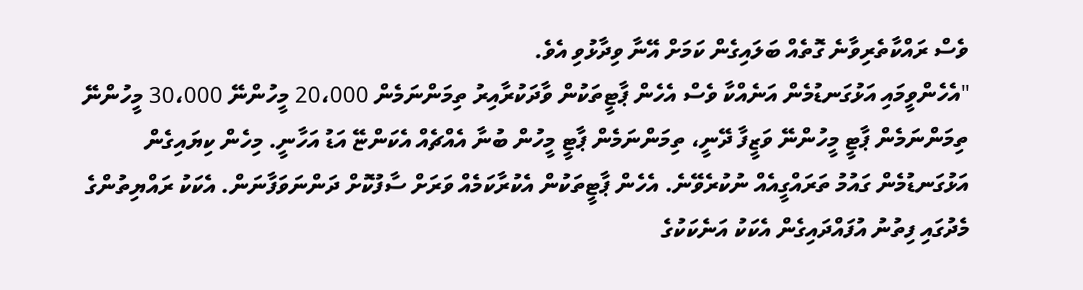ވެސް ރައްކާތެރިވާނެ ގޮތެއް ބަލައިގެން ކަމަށް އޭނާ ވިދާޅުވި އެވެ.
"އެހެންވީމައި އަޅުގަނޑުމެން އަނެއްކާ ވެސް އެހެން ޕާޓީތަކުން ވާދަކުރާއިރު ތިމަންނަމެން 20،000 މީހުންނޭ 30،000 މީހުންނޭ ތިމަންނަމެން ޕާޓީ މީހުންނޭ ވަޒީފާ ދޭނީ، ތިމަންނަމެން ޕާޓީ މީހުން ބުނާ އެއްޗެއް އެކަންޏޭ އަޑު އަހާނީ. މިހެން ކިޔައިގެން އަޅުގަނޑުމެން ގައުމު ތަރައްގީއެއް ނުކުރެވޭނެ. އެހެން ޕާޓީތަކުން އެކުރާކަމެއް ވަރަށް ސާފުކޮށް ދަންނަވަފާނަން. އެކަކު ރައްޔިތުންގެ މެދުގައި ފިތުނު އުފައްދައިގެން އެކަކު އަނެކަކުގެ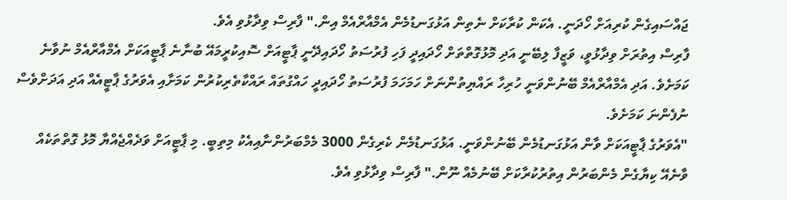ޖައްސައިގެން ކުރިއަށް ހޯދަނީ. އެކަން ކުރާކަށް ނެތިން އަޅުގަނޑުމެން އެމްއާރްއެމް އިން." ފާރިސް ވިދާޅުވި އެވެ.
ފާރިސް އިތުރަށް ވިދާޅުވީ، ވަޒީފާ ލިބޭނީ އަދި މޮޅުގޮތްތަށް ހޯދައިދީ ފަހި ފުރުސަތު ހޯދައިދޭނީ ޕާޓީއަށް ސޮއިކުރީމައޭ ބުނާނެ ޕާޓީއަކަށް އެމްއާރްއެމް ނުވާނެ ކަމަށެވެ. އަދި އެމްއާރްއެމް ބޭނުންވަނީ ހުރިހާ ރައްޔިތުންނަށް ހަމަހަމަ ފުރުސަތު ހޯދައިދީ ހައްގުތައް ރައްކާތެރިކުރުން ކަމަށާއި އެވަރުގެ ޕާޓީއެއް އަދި އަދަށްވެސް ނުފެންނަ ކަމަށެވެ.
"އެވަރުގެ ޕާޓީއަކަށް ވާން އަޅުގަނޑުމެން ބޭނުންވަނީ. އަޅުގަނޑުމެން ކެރިގެން 3000 މެމްބަރުންނާއިއެކު މިތިބީ. މި ޕާޓީއަށް ވަދެއްޖެއްޔާ މޮޅު ގޮތްތަކެއް ވާނެއޭ ކިޔާގެން މެންބަރުން އިތުރުކުރާކަށް ބޭނުމެއް ނޫން." ފާރިސް ވިދާޅުވި އެވެ.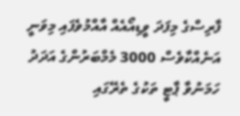ފާރިސްގެ މިފަދަ ވީޑިއޯއެއް އާއްމުވެފައި މިވަނީ އަނެއްކާވެސް 3000 މެމްބަރުންގެ އަދަދު ހަމަނުވާ ޕާޓީ ތަކުގެ ތެރޭގައި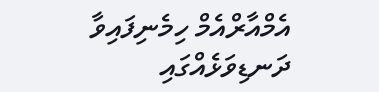އެމްއާރްއެމް ހިމެނިފައިވާ ދަނޑިވަޅެއްގައި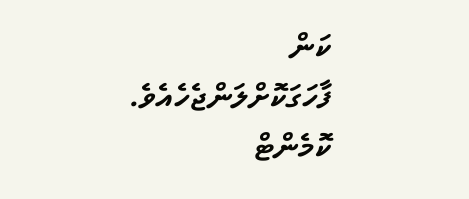ކަން ފާހަގަކޮށްލަންޖެހެއެވެ.
ކޮމެންޓް